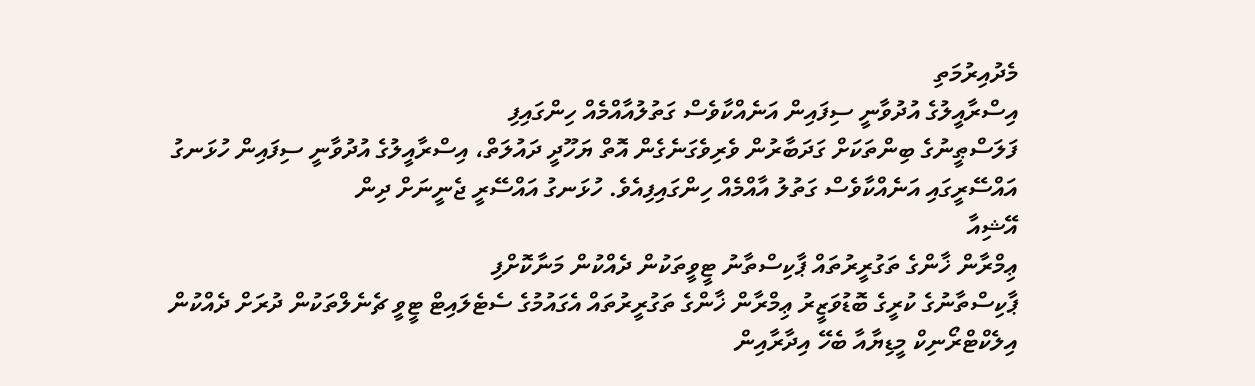މެދުއިރުމަތި
އިސްރާއީލުގެ އުދުވާނީ ސިފައިން އަނެއްކާވެސް ގަތުލުއާއްމެއް ހިންގައިފި
ފަލަސްޠީނުގެ ބިންތަކަށް ގަދަބާރުން ވެރިވެގަނެގެން އޮތް ޔަހޫދީ ދައުލަތް، އިސްރާއީލުގެ އުދުވާނީ ސިފައިން ހުޅަނގު އައްސޭރީގައި އަނެއްކާވެސް ގަތުލު އާއްމެއް ހިންގައިފިއެވެ. ހުޅަނގު އައްސޭރީ ޖެނީނަށް ދިން
އޭޝިއާ
ޢިމްރާން ޚާންގެ ތަގުރީރުތައް ޕާކިސްތާނު ޓީވީތަކުން ދެއްކުން މަނާކޮށްފި
ޕާކިސްތާނުގެ ކުރީގެ ބޮޑުވަޒީރު ޢިމްރާން ޚާންގެ ތަގުރީރުތައް އެގައުމުގެ ސެޓެލައިޓް ޓީވީ ޗެނެލްތަކުން ދުރަށް ދެއްކުން އިލެކްޓްރޯނިކް މީޑިޔާއާ ބެހޭ އިދާރާއިން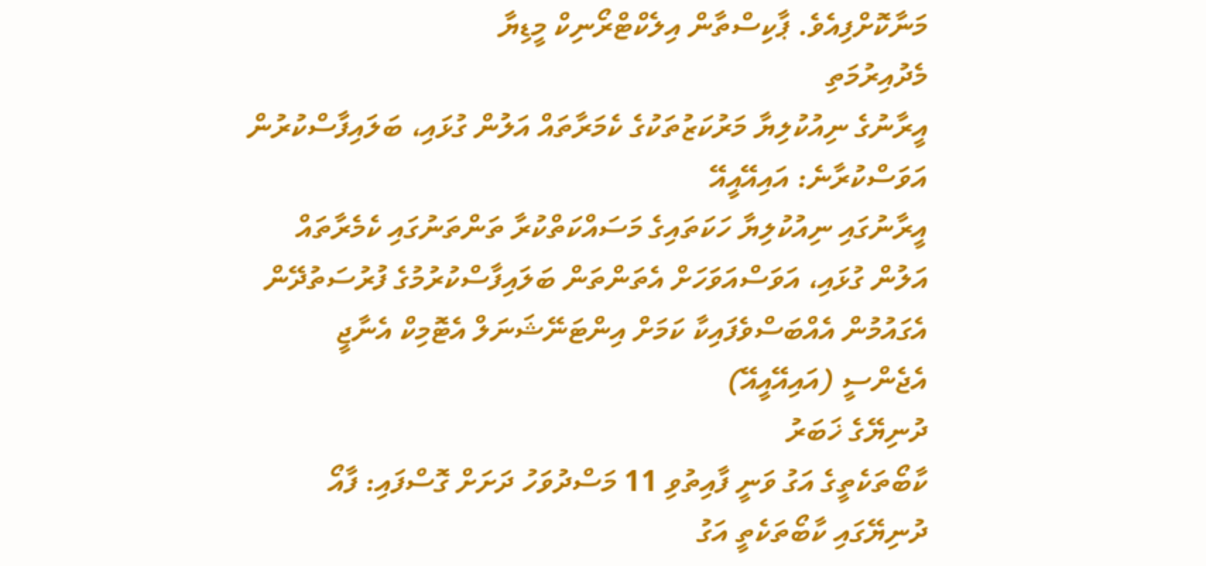މަނާކޮށްފިއެވެ. ޕާކިސްތާން އިލެކްޓްރޯނިކް މީޑިޔާ
މެދުއިރުމަތި
އީރާނުގެ ނިއުކުލިޔާ މަރުކަޒުތަކުގެ ކެމަރާތައް އަލުން ގުޅައި، ބަލައިފާސްކުރުން އަވަސްކުރާނެ: އައިއޭއީއޭ
އީރާނުގައި ނިއުކުލިޔާ ހަކަތައިގެ މަސައްކަތްކުރާ ތަންތަނުގައި ކެމެރާތައް އަލުން ގުޅައި، އަވަސްއަވަހަށް އެތަންތަން ބަލައިފާސްކުރުމުގެ ފުރުސަތުދޭން އެގައުމުން އެއްބަސްވެފައިކާ ކަމަށް އިންޓަނޭޝަނަލް އެޓޮމިކް އެނާޖީ އެޖެންސީ (އައިއޭއީއޭ)
ދުނިޔޭގެ ޚަބަރު
ކާބޯތަކެތީގެ އަގު ވަނީ ފާއިތުވި 11 މަސްދުވަހު ދަށަށް ގޮސްފައި: ފާއޯ
ދުނިޔޭގައި ކާބޯތަކެތީ އަގު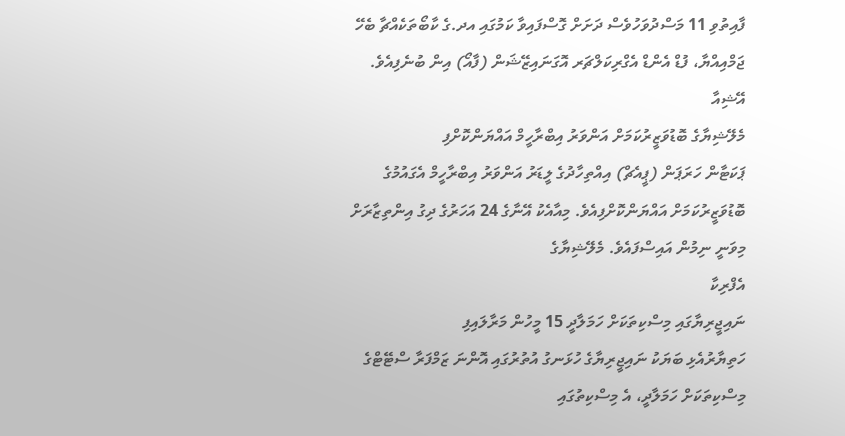ފާއިތުވި 11 މަސްދުވަހުވެސް ދަށަށް ގޮސްފައިވާ ކަމުގައި އދ.ގެ ކާބޯތަކެއްޗާ ބެހޭ ޖަމްއިއްޔާ، ފުޑް އެންޑް އެގްރިކަލްޗަރ އޮގަނައިޒޭޝަން (ފާއޯ) އިން ބުނެފިއެވެ.
އޭޝިއާ
މެލޭޝިޔާގެ ބޮޑުވަޒީރުކަމަށް އަންވަރު އިބްރާހީމް އައްޔަންކޮށްފި
ޕަކަޓާން ހަރަޕަން (ޕީއެޗް) އިއްތިހާދުގެ ލީޑަރު އަންވަރު އިބްރާހީމް އެގައުމުގެ ބޮޑުވަޒީރުކަމަށް އައްޔަންކޮށްފިއެވެ. މިއާއެކު އޭނާގެ 24 އަހަރުގެ ދިގު އިންތިޒާރަށް މިވަނީ ނިމުން އައިސްފައެވެ. މެލޭޝިޔާގެ
އެފްރިކާ
ނައިޖީރިޔާގައި މިސްކިތަކަށް ހަމަލާދީ 15 މީހުން މަރާލައިފި
ހަތިޔާރުއެޅި ބަޔަކު ނައިޖީރިޔާގެ ހުޅަނގު އުތުރުގައި އޮންނަ ޒަމްފަރާ ސްޓޭޓްގެ މިސްކިތަކަށް ހަމަލާދީ، އެ މިސްކިތުގައި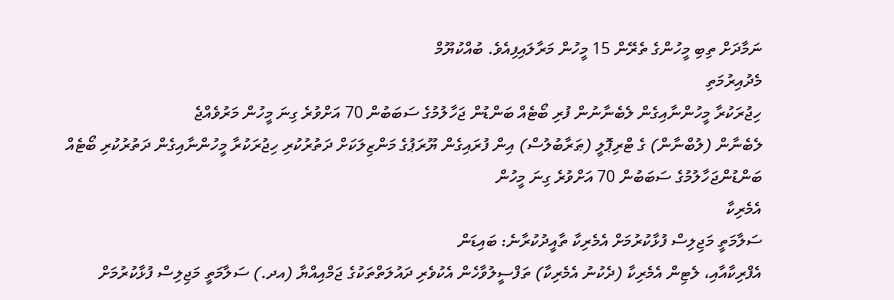ނަމާދަށް ތިބި މީހުންގެ ތެރޭން 15 މީހުން މަރާލައިފިއެވެ. ބުއްކުޔޫމް
މެދުއިރުމަތި
ހިޖުރަކުރާ މީހުންނާއިގެން ލެބެނާނުން ފުރި ބޯޓެއް ބަންޑުން ޖަހާލުމުގެ ސަބަބުން 70 އަށްވުރެ ގިނަ މީހުން މަރުވެއްޖެ
ލެބެނާން (ލުބްނާން) ގެ ޓްރިޕޮލީ (ޠަރާބުލުސް) އިން ފުރައިގެން ޔޫރަޕުގެ މަންޒިލަކަށް ދަތުރުކުރި ހިޖުރަކުރާ މީހުންނާއިގެން ދަތުރުކުރި ބޯޓެއް ބަންޑުންޖަހާލުމުގެ ސަބަބުން 70 އަށްވުރެ ގިނަ މީހުން
އެމެރިކާ
ސަލާމަތީ މަޖިލިސް ފުޅާކުރުމަށް އެމެރިކާ ތާއީދުކުރާނެ: ބައިޑަން
އެފްރިކާއާއި، ލެޓިން އެމެރިކާ (ދެކުނު އެމެރިކާ) ތަފްސީލުވާހެން އެކުވެރި ދައުލަތްތަކުގެ ޖަމްއިއްޔާ (އދ.) ސަލާމަތީ މަޖިލިސް ފުޅާކުރުމަށް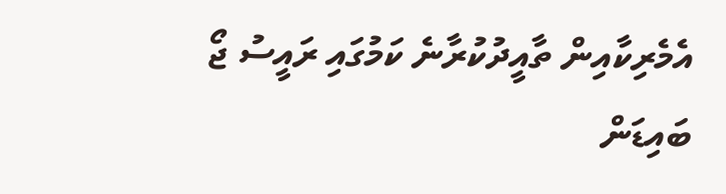އެމެރިކާއިން ތާއީދުކުރާނެ ކަމުގައި ރައީސު ޖޯ ބައިޑަން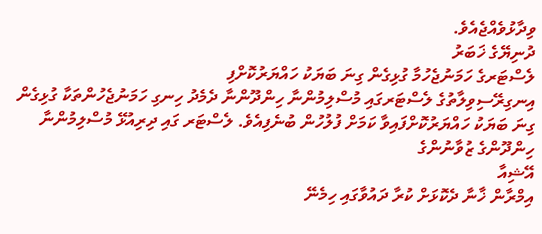ވިދާޅުވެއްޖެއެވެ.
ދުނިޔޭގެ ޚަބަރު
ލެސްޓަރގެ ހަމަނުޖެހުމާ ގުޅިގެން ގިނަ ބަޔަކު ހައްޔަރުކޮށްފި
އިނގިރޭސިވިލާތުގެ ލެސްޓަރގައި މުސްލިމުންނާ ހިންދޫންނާ ދެމެދު ހިނގި ހަމަނުޖެހުންތަކާ ގުޅިގެން ގިނަ ބަޔަކު ހައްޔަރުކޮށްފައިވާ ކަމަށް ފުލުހުން ބުނެފިއެވެ. ލެސްޓަރ ގައި ދިރިއުޅޭ މުސްލިމުންނާ ހިންދޫންގެ ޒުވާނުންގެ
އޭޝިއާ
އިމްރާން ޚާނާ ދެކޮޅަށް ކުރާ ދައުވާގައި ހިމެނޭ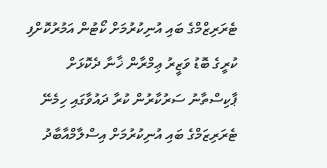ޓެރަރިޒްމްގެ ބައި އުނިކުރުމަށް ކޯޓުން އަމުރުކޮށްފި
ކުރީގެ ބޮޑު ވަޒީރު ޢިމްރާން ޚާނާ ދެކޮޅަށް ޕާކިސްތާނު ސަރުކާރުން ކުރާ ދައުވާގައި ހިމެނޭ ޓެރަރިޒަމްގެ ބައި އުނިކުރުމަށް އިސްލާމްއާބާދު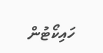ހައިކޯޓުން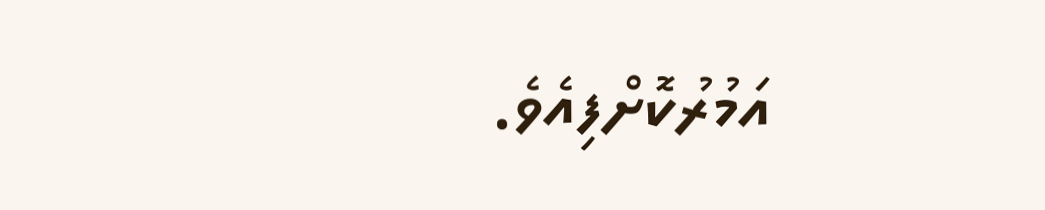އަމުރުކޮށްފިއެވެ.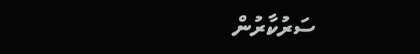ސަރުކާރުން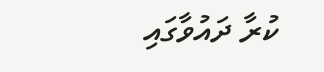ކުރާ ދައުވާގައި